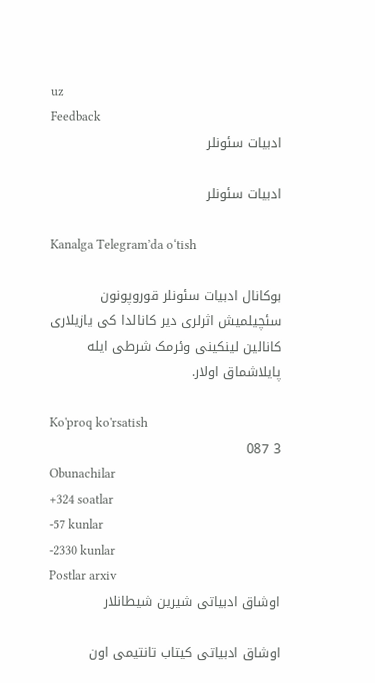uz
Feedback
ادبیات سئونلر

ادبیات سئونلر

Kanalga Telegram’da o‘tish

بوکانال ادبیات سئونلر قوروپونون سئچیلمیش اثرلری دیر کانالدا کی یازیلاری کانالین لینکینی وئرمک شرطی ایله پایلاشماق اولار.

Ko'proq ko'rsatish
3 087
Obunachilar
+324 soatlar
-57 kunlar
-2330 kunlar
Postlar arxiv
اوشاق ادبیاتی شیرین شیطانلار

اوشاق ادبیاتی کیتاب تانتیمی اون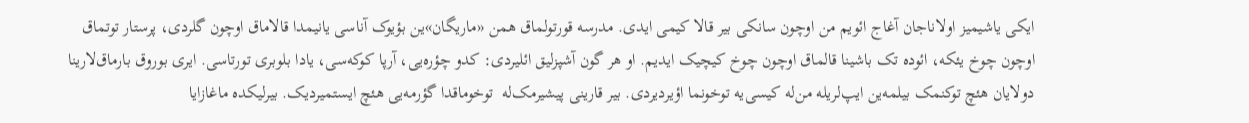ایکی یاشیمیز اولاناجان آغاج ائویم من اوچون سانکی بیر قالا کیمی ایدی. مدرسه قورتولماق همن «ماریگان»ین بؤیوک آناسی یانیمدا قالاماق اوچون گلردی، پرستار توتماق اوچون چوخ یئکه، ائوده تک باشینا قالماق اوچون چوخ کیچیک ایدیم. او هر گون آشپزلیق ائلیردی: کدو چؤره‌یی، آرپا کوکه‌سی، یادا بلوبری تورتاسی. ایری بوروق بارماق‌لارینا دولایان هئچ توکنمک بیلمه‌ین ایپ‌لریله من‌له کیسی‌یه توخونما اؤیردیردی. بیر قارینی پیشیرمک‌له  توخوماقدا گؤرمه‌یی هئچ ایستمیردیک. بیرلیکده ماغازایا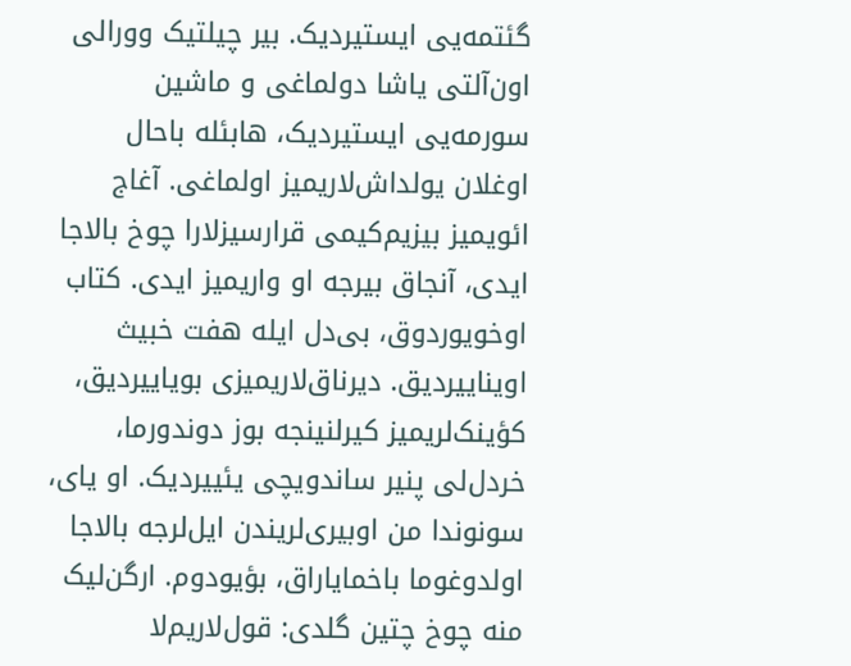گئتمه‌یی ایستیردیک. بیر چیلتیک وورالی اون‌آلتی یاشا دولماغی و ماشین سورمه‌یی ایستیردیک، هابئله باحال اوغلان یولداش‌لاریمیز اولماغی. آغاج ائویمیز بیزیم‌کیمی قرارسیزلارا چوخ بالاجا ایدی، آنجاق بیرجه او واریمیز ایدی. کتاب اوخویوردوق، بی‌دل ایله هفت خبیث اویناییردیق. دیرناق‌لاریمیزی بویاییردیق، کؤینک‌لریمیز کیرلنینجه بوز دوندورما، خردل‌لی پنیر ساندویچی یئییردیک. او یای، سونوندا من اوبیری‌لریندن ایل‌لرجه بالاجا اولدوغوما باخمایاراق، بؤیودوم. ارگن‌لیک منه چوخ چتین گلدی: قول‌لاریم‌لا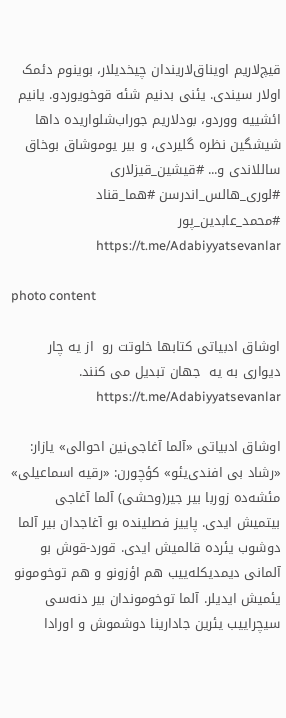قیچ‌لاریم اویناق‌لاریندان چیخدیلار، بوینوم دئمک اولار سیندی. یئنی بدنیم شئه قوخویوردو. یانیم ائشییه ووردو، بودلاریم جوراب‌شلواریده داها شیشگین نظره گلیردی، و بیر یوموشاق بوخاق ساللاندی و... #قیشین_قیزلاری #لوری_هالس_اندرسن #هما_قناد #محمد_عابدین_پور   https://t.me/Adabiyyatsevanlar

photo content

اوشاق ادبیاتی کتابها خلوتت رو  از یه چار دیواری به یه  جهان تبدیل می کنند. https://t.me/Adabiyyatsevanlar

اوشاق ادبیاتی «آلما آغاجی‌نین احوالی» یازار: «رشاد بی افندی‌یئو» کؤچورن: «رقیه اسماعیلی» مئشه‌ده زوربا بیر جیر(وحشی) آلما آغاجی بیتمیش ایدی. پاییز فصلینده بو آغاجدان بیر آلما دوشوب یئرده قالمیش ایدی. قورد-قوش بو آلمانی دیمدیکله‌ییب هم اؤزونو و هم توخومونو یئمیش ایدیلر. آلما توخوموندان بیر دنه‌سی سیچراییب یئرین جادارینا دوشموش و اورادا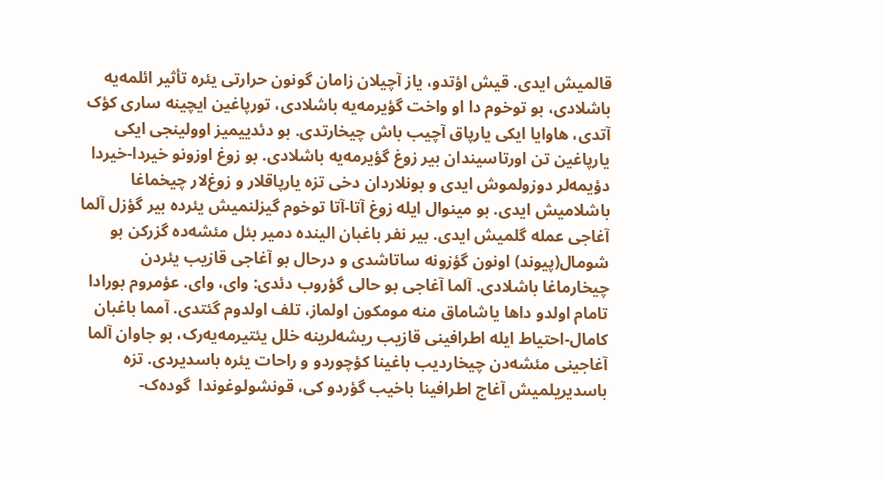قالمیش ایدی. قیش اؤتدو، یاز آچیلان زامان گونون حرارتی یئره تأثیر ائلمه‌یه باشلادی، بو توخوم‌ دا او واخت گؤیرمه‌یه باشلادی، تورپاغین ایچینه ساری کؤک آتدی، هاوایا ایکی یارپاق آچیب باش چیخارتدی. بو دئدییمیز اوولینجی ایکی یارپاغین تن اورتاسیندان بیر زوغ گؤیرمه‌یه باشلادی. بو زوغ اوزونو خیردا-خیردا دؤیمه‌لر دوزولموش ایدی و بونلاردان دخی تزه یارپاقلار و زوغ‌لار چیخماغا باشلامیش ایدی. بو مینوال ایله زوغ آتا-آتا توخوم گیزلنمیش یئرده بیر گؤزل آلما آغاجی عمله گلمیش ایدی. بیر نفر باغبان الینده دمیر بئل مئشه‌ده گزرکن بو شومال(پیوند) اونون گؤزونه ساتاشدی و درحال بو آغاجی قازیب یئردن چیخارماغا باشلادی. آلما آغاجی بو حالی گؤروب دئدی: وای، وای. عؤمروم بورادا تامام اولدو داها یاشاماق منه مومکون اولماز، تلف اولدوم گئتدی. آمما باغبان کامال-احتیاط ایله اطرافینی قازیب ریشه‌لرینه خلل یئتیرمه‌یه‌رک، بو جاوان آلما آغاجینی مئشه‌دن چیخاردیب باغینا کؤچوردو و راحات یئره باسدیردی. تزه باسدیریلمیش آغاج اطرافینا باخیب گؤردو کی، قونشولوغوندا  گوده‌ک-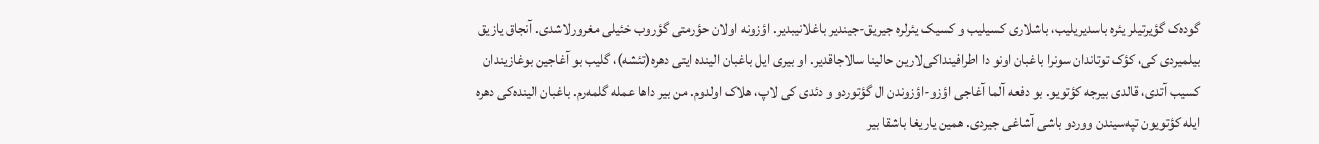گوده‌ک گؤیرتیلر یئره باسدیریلیب، باشلاری کسیلیب و کسیک یئرلره جیریق-جیندیر باغلانیبدیر. اؤزونه اولان حؤرمتی گؤروب خئیلی مغرورلاشدی. آنجاق یازیق بیلمیردی کی، کؤک توتاندان سونرا باغبان اونو دا اطرافینداکی‌لارین حالینا سالاجاقدیر. او بیری ایل باغبان الینده ایتی دهره(تئشه)، گلیب بو آغاجین بوغازیندان کسیب آتدی، قالدی بیرجه کؤتویو. بو دفعه آلما آغاجی اؤزو-اؤزوندن ال گؤتوردو و دئدی کی لاپ، هلاک اولدوم. من بیر داها عمله گلمه‌رم. باغبان الینده‌کی دهره ایله کؤتویون تپه‌سیندن ووردو باشی آشاغی جیردی. همین یاریغا باشقا بیر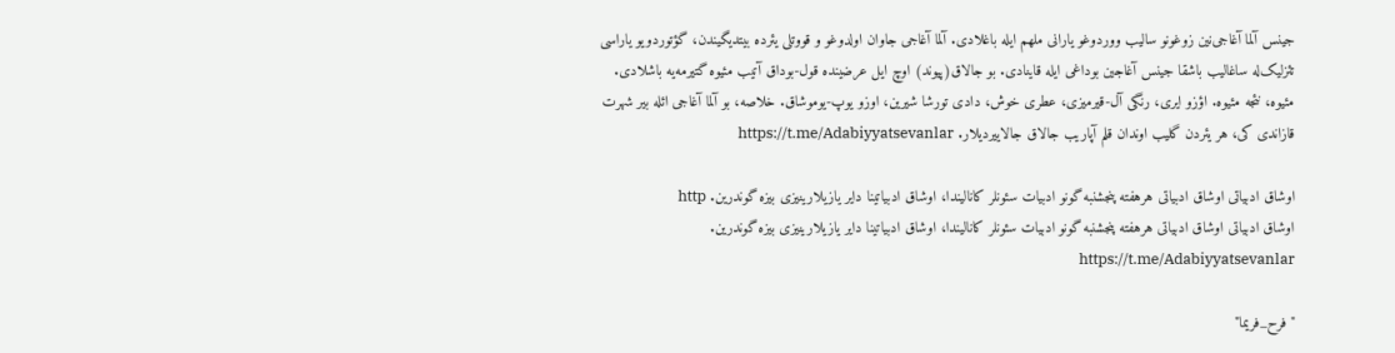جینس آلما آغاجی‌نین زوغونو سالیب ووردوغو یارانی ملهم ایله باغلادی. آلما آغاجی جاوان اولدوغو و قووتلی یئرده بیتدیگیندن، گؤتوردویو یاراسی تئزلیک‌له ساغالیب باشقا جینس آغاجین بوداغی ایله قاینادی. بو جالاق(پیوند) اوچ ایل عرضینده قول-بوداق آتیب مئیوه گتیرمه‌یه باشلادی. مئیوه، نئجه مئیوه. اؤزو ایری، رنگی آل-قیرمیزی، عطری خوش، دادی تورشا شیرین، اوزو یوپ‌-یوموشاق. خلاصه، بو آلما آغاجی ائله بیر شهرت قازاندی کی، هر یئردن گلیب اوندان قلم آپاریب جالاق جالاییردیلار. https://t.me/Adabiyyatsevanlar

اوشاق ادبیاتی اوشاق ادبیاتی هرهفته پنجشنبه گونو ادبیات سئونلر کانالیندا، اوشاق ادبیاتینا دایر یازیلارینیزی بیزه گوندرین. http
اوشاق ادبیاتی اوشاق ادبیاتی هرهفته پنجشنبه گونو ادبیات سئونلر کانالیندا، اوشاق ادبیاتینا دایر یازیلارینیزی بیزه گوندرین. https://t.me/Adabiyyatsevanlar

"فرح_فریما"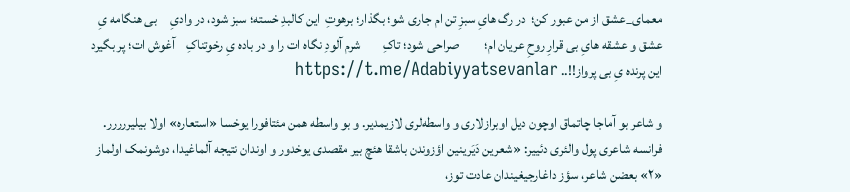معمای_عشق از من عبور کن؛  در رگ هایِ سبزِ تن ام جاری شو؛ بگذار؛ برهوتِ  این کالبدِ خسته؛ سبز شود، در وادیِ     بی هنگامه یِ عشق و عشقه هایِ بی قرارِ روحِ عریان ام؛         صراحی شود؛ تاکِ        شرم آلودِ نگاه ات را و در باده یِ رخوتناکِ    آغوش ات؛ پر بگیرد    این پرنده یِ بی پرواز!!.. https://t.me/Adabiyyatsevanlar

و شاعر بو آماجا چاتماق اوچون دیل اوبرازلاری و واسطه‌‌لری لازیمدیر. و بو واسطه همن مئتافورا یوخسا «استعاره» اولا بیلیررررر. فرانسه شاعری پول والئری دئییر: «شعرین دَیَرینین اؤزوندن باشقا هئچ بیر مقصدی یوخدور و اوندان نتیجه آلماغیدا، دوشونمک اولماز «۲» بعضن شاعر، سؤز داغارجیغیندان عادت توز،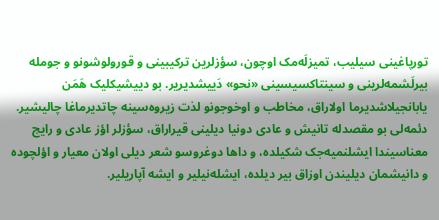تورپاغینی سیلیب، تمیزلَه‌مک اوچون، سؤزلرین ترکیبینی و قورولوشونو و جومله بیرلَشمه‌لرینی و سینتاکسیسینی «نحو» دَییشدیریر. بو دییشیکلیک هَمَن یابانجیلاشدیرما اولاراق، مخاطب و اوخوجونو لذت زیروه‌سینه چاتدیرماغا چالیشیر. دئمه‌لی بو مقصدله تانیش و عادی دونیا دیلینی قیراراق، سؤزلر اؤز عادی و رایج معناسیندا ایشلنمیه‌جک شکیلده، و داها دوغروسو شعر دیلی اولان معیار و اؤلچوده و دانیشمان دیلیندن اوزاق بیر دیلده، ایشله‌نیلیر و ایشه آپاریلیر.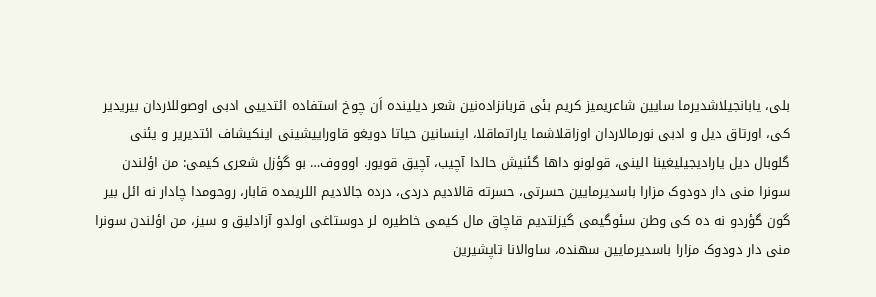بلی، یابانجیلاشدیرما سایین شاعریمیز کریم بئی قربانزاده‌نین شعر دیلینده اَن چوخ استفاده ائتدییی ادبی اوصوللاردان بیریدیر کی، اورتاق دیل و ادبی نورمالاردان اوزاقلاشما یاراتماقلا، اینسانین حیاتا دویغو قاوراییشینی اینکیشاف ائتدیریر و یئنی گلوبال دیل یارادیجیلیغینا الینی، قولونو داها گئنیش حالدا آچیب، آچیق قویور. اوووف… بو گؤزل شعری کیمی: من اؤلندن سونرا منی دار دودوک مزارا باسدیرمایین حسرتی، حسرته قالادیم دردی، درده جالادیم اللریمده قابار، روحومدا چادار نه ائل بیر گون گؤردو نه ده کی وطن سئوگیمی گیزلتدیم قاچاق مال کیمی خاطیره لر دوستاغی اولدو آزادلیق و سیز، من اؤلندن سونرا منی دار دودوک مزارا باسدیرمایین سهنده، ساوالانا تاپشیرین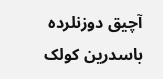آچیق دوزنلرده باسدرین کولک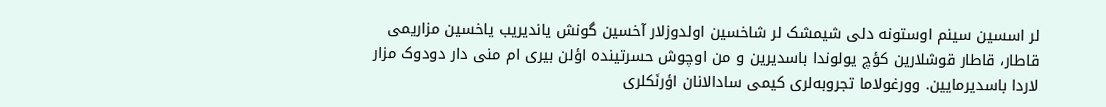لر اسسین سینم اوستونه دلی شیمشک لر شاخسین اولدوزلار آخسین گونش یاندیریب یاخسین مزاریمی قاطار، قاطار قوشلارین کؤچ یولوندا باسدیرین و من اوچوش حسرتینده اؤلن بیری ام منی دار دودوک مزار لاردا باسدیرمایین. وورغولاما تجروبه‌لری کیمی سادالانان اؤرنَکلری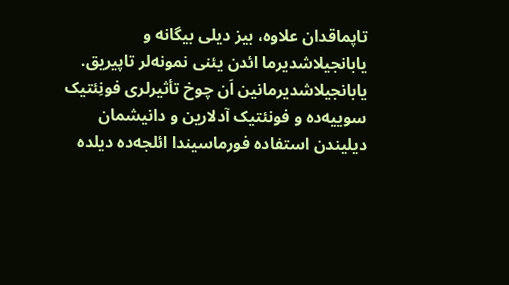تاپماقدان علاوه‌، بیز دیلی بیگانه و یابانجیلاشدیرما ائدن یئنی نمونه‌لر تاپیریق. یابانجیلاشدیرمانین اَن چوخ تأثیرلری فونِئتیک سوییه‌ده و فونئتیک آدلارین و دانیشمان دیلیندن استفاده فورماسیندا ائلجه‌ده دیلده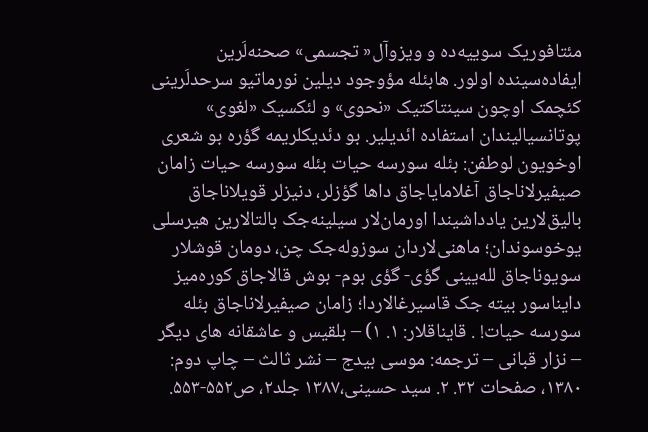مئتافوریک سوییه‌ده و ویزوآل« تجسمی» صحنه‌‌لَرین ایفاده‌سینده اولور. هابئله مؤوجود دیلین نورماتیو سرحدلَرینی کئچمک اوچون سینتاکتیک «نحوی» و لئکسیک «لغوی» پوتانسیالیندان استفاده ائدیلیر. بو دئدیکلریمه گؤره بو شعری اوخویون لوطفن: بئله سورسه حیات بئله سورسه حیات زامان صیفیرلاناجاق آغلامایاجاق داها گؤزلر، دنیزلر قویلاناجاق بالیق‌لارین یادداشیندا اورمان‌لار سیلینه‌جک بالتالارین هیرسلی یوخوسوندان؛ ماهنی‌لاردان سوزوله‌جک چن، دومان قوشلار سویوناجاق لله‌یینی گؤی- گؤی بوم- بوش قالاجاق کوره‌میز دایناسور بیته جک قاسیرغالاردا؛ زامان صیفیرلاناجاق بئله سورسه حیات! . قایناقلار: ۱. ۱) – بلقیس و عاشقانه های دیگر – نزار قبانی – ترجمه: موسی بیدج – نشر ثالث – چاپ دوم: ۱۳۸۰، صفحات ۳۲. ۲. سید حسینی،۱۳۸۷ جلد۲، ص۵۵۲-۵۵۳.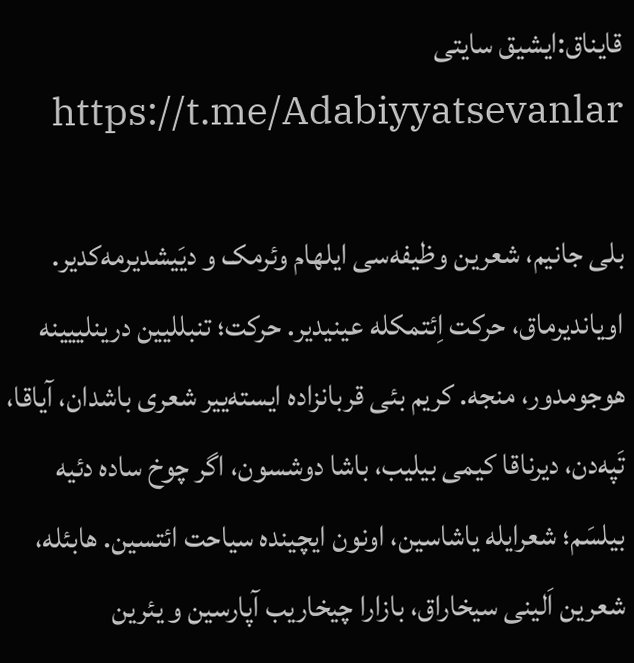قایناق:ایشیق سایتی https://t.me/Adabiyyatsevanlar

بلی جانیم، شعرین وظیفه‌‌سی ایلهام وئرمک و دیَیشدیرمه‌کدیر. اویاندیرماق، حرکت اِئتمکله عینیدیر. حرکت؛ تنبللیین درینلییینه هوجومدور، منجه. کریم بئی قربانزاده ایسته‌ییر شعری باشدان، آیاقا، تَپه‌دن، دیرناقا کیمی بیلیب، باشا دوشسون، اگر چوخ ساده دئیه بیلسَم؛ شعرایله یاشاسین، اونون ایچینده سیاحت ائتسین. هابئله، شعرین اَلینی سیخاراق، بازارا چیخاریب آپارسین و یئرین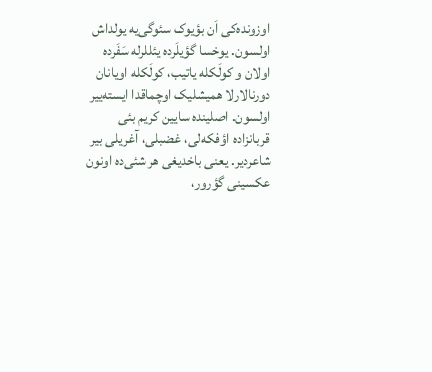اوزونده‌کی اَن بؤیوک سئوگی‌یه یولداش اولسون. یوخسا گؤیلَرده‌ یئللرله سَفَرده اولان و کولَکله یاتیب، کولَکله اویانان دورنالارلا همیشلیک اوچماقدا ایسته‌ییر اولسون. اصلینده سایین کریم بئی قربانزاده اؤفکه‌لی، غضبلی، آغریلی بیر شاعردیر. یعنی باخدیغی هر شئی‌ده اونون عکسینی گؤرور،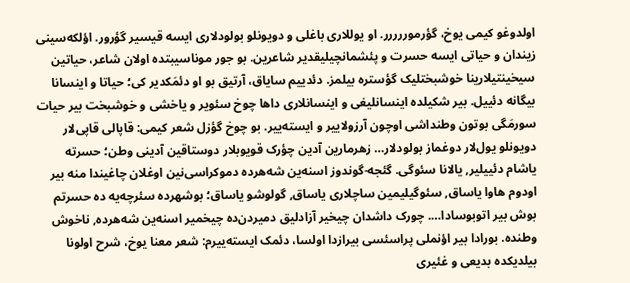اولدوغو کیمی یوخ، گؤرموررررر. او یوللاری باغلی و دویونلو بولودلاری ایسه قیسیر گؤرور. اؤلکه‌سینی زیندان و حیاتی ایسه حسرت و پئشمانچیلیقدیر شاعرین. بو جور موناسیبتده اولان شاعر، حیاتین سیخینتیلارینا خوشبختلیک گؤستره بیلمز. دئدییم سایاق، آرتیق بو او دئمَکدیر کی؛ حیاتا و اینسانا بیگانه دئییل. بیر شکیلده اینسانلیغی و اینسانلاری داها چوخ سئویر و یاخشی و خوشبخت بیر حیات سورمَگی بوتون وطنداشی اوچون آرزولاییر و ایسته‌ییر. بو چوخ گؤزل شعر کیمی: قاپالی قاپی‌لار دویونلو یول‌لار دوغماز بولودلار… زهرمارین آدین چؤرک قویوبلار دوستاقین آدینی وطن؛ حسرته یاشام دئییلیر, یالانا سئوگی. گئجه-گوندوز اسنه‌ین شه‌هرده دموکراسی‌نین اوغلان چاغیندا منه بیر اودوم هاوا یاساق, سئوگیلیمین ساچلاری یاساق, گولوشو یاساق؛ بوشهرده سئرچه‌یه ده حسرتم بوش بیر اتوبوسادا…. چورک داشدان چیخیر آزادلیق دمیردن‌ده چیخمیر اسنه‌ین شه‌هرده, ناخوش وطنده. بورادا بیر اؤنملی پراسئسی بیرازدا اولسا، دئمک ایسته‌ییرم: شعر معنا یوخ، شرح اولونا بیلدیکده بدیعی و غئیری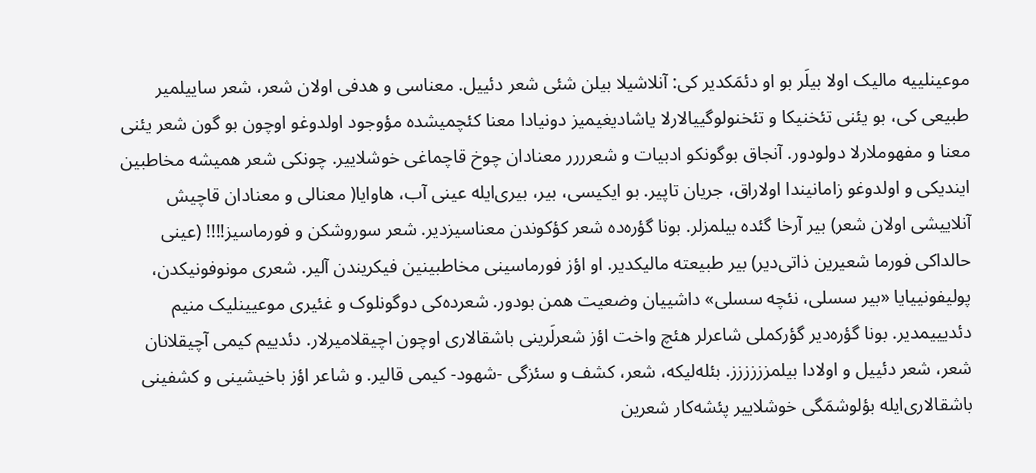موعینلییه مالیک اولا بیلَر بو او دئمَکدیر کی: آنلاشیلا بیلن شئی شعر دئییل. معناسی و هدفی اولان شعر، شعر ساییلمیر طبیعی کی، بو یئنی تئخنیکا و تئخنولوگییالارلا یاشادیغیمیز دونیادا معنا کئچمیشده مؤوجود اولدوغو اوچون بو گون شعر یئنی معنا و مفهوملارلا دولودور. آنجاق بوگونکو ادبیات و شعرررر معنادان چوخ قاچماغی خوشلاییر. چونکی شعر همیشه مخاطبین ایندیکی و اولدوغو زامانیندا اولاراق، جریان تاپیر. بو ایکیسی، بیر، بیری‌ایله عینی آب، هاوایا( معنالی و معنادان قاچیش آنلاییشی اولان شعر) بیر آرخا گئده بیلمزلر. بونا گؤره‌ده شعر کؤکوندن معناسیزدیر. شعر سوروشکن و فورماسیز!!!! (عینی حالداکی فورما شعیرین ذاتی‌دیر) بیر طبیعته مالیکدیر. او اؤز فورماسینی مخاطبینین فیکریندن آلیر. شعری مونوفونیکدن، پولیفونییایا «بیر سسلی، نئچه سسلی» داشییان وضعیت همن بودور. شعرده‌کی دوگونلوک و غئیری موعیینلیک منیم دئدیییمدیر. بونا گؤره‌دیر گؤرکملی شاعرلر هئچ واخت اؤز شعرلَرینی باشقالاری اوچون اچیقلامیرلار. دئدییم کیمی آچیقلانان شعر، شعر دئییل و اولادا بیلمزززززز. بئله‌لیکه، شعر، کشف و سئزگی -شهود- کیمی قالیر. و شاعر اؤز باخیشینی و کشفینی باشقالاری‌ایله بؤلوشمَگی خوشلاییر پئشه‌کار شعرین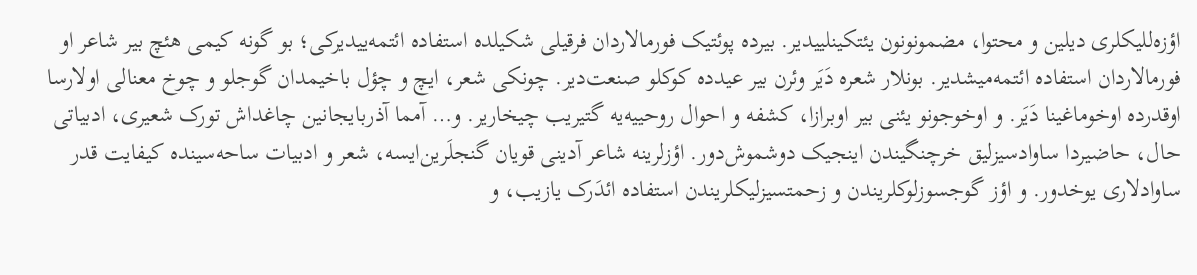اؤزه‌للیکلری دیلین و محتوا، مضمونونون یئتکینلییدیر. بیرده پوئتیک فورمالاردان فرقیلی شکیلده استفاده ائتمه‌ییدیرکی؛ بو گونه کیمی هئچ بیر شاعر او فورمالاردان استفاده ائتمه‌میشدیر. بونلار شعره دَیَر وئرن بیر عیدده کوکلو صنعت‌دیر. چونکی شعر، ایچ و چؤل باخیمدان گوجلو و چوخ معنالی اولارسا اوقدرده اوخوماغینا دَیَر. و اوخوجونو یئنی بیر اوبرازا، کشفه و احوال روحییه‌یه گتیریب چیخاریر. و… آمما آذربایجانین چاغداش تورک شعیری، ادبیاتی حال، حاضیردا ساوادسیزلیق خرچنگیندن اینجیک دوشموش‌دور. اؤزلرینه شاعر آدینی قویان گنجلَرین‌ایسه، شعر و ادبیات ساحه‌‌سینده کیفایت قدر ساوادلاری یوخدور. و اؤز گوجسوزلوکلریندن و زحمتسیزلیکلریندن استفاده ائدَرک یازیب، و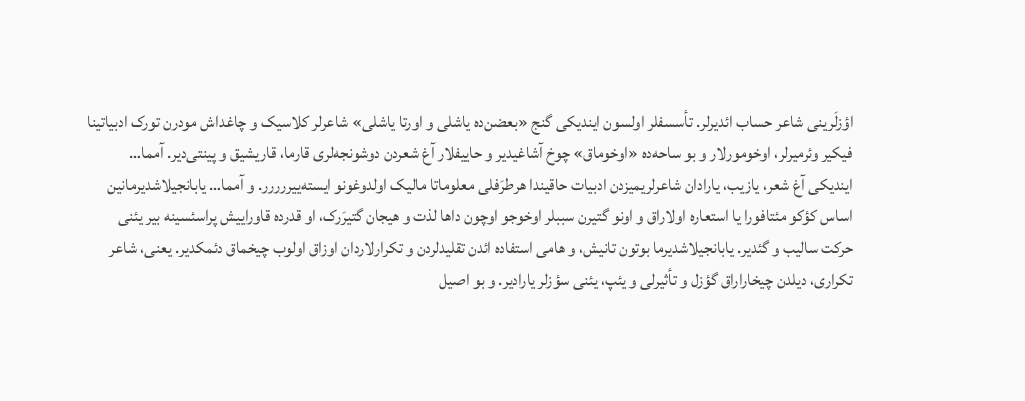اؤزلَرینی شاعر حساب ائدیرلر. تأسسفلر اولسون ایندیکی گنج «بعضن‌ده یاشلی و اورتا یاشلی» شاعرلر کلاسیک و چاغداش مودرن تورک ادبیاتینا فیکیر وئرمیرلر، اوخومورلار و بو ساحه‌‌ده «اوخوماق» چوخ آشاغیدیر و حاییفلار آغ شعردن دوشونجه‌لری قارما، قاریشیق و پینتی‌دیر. آمما… ایندیکی آغ شعر، یازیب، یارادان شاعرلریمیزدن ادبیات حاقیندا هرطرَفلی معلوماتا مالیک اولدوغونو ایسته‌ییررررر. و آمما… یابانجیلاشدیرمانین اساس کؤکو مئتافورا یا استعاره اولاراق و اونو گتیرن سببلر اوخوجو اوچون داها لذت و هیجان گتیرَرک، او قدر‌ده قاوراییش پراسئسینه بیر یئنی حرکت سالیب و گئدیر. یابانجیلاشدیرما بوتون تانیش، و هامی استفاده ائدن تقلیدلردن و تکرارلاردان اوزاق اولوب چیخماق دئمکدیر. یعنی، شاعر تکراری، دیلدن چیخاراراق گؤزل و تأثیرلی و یئپ، یئنی سؤزلر یارادیر. و بو اصیل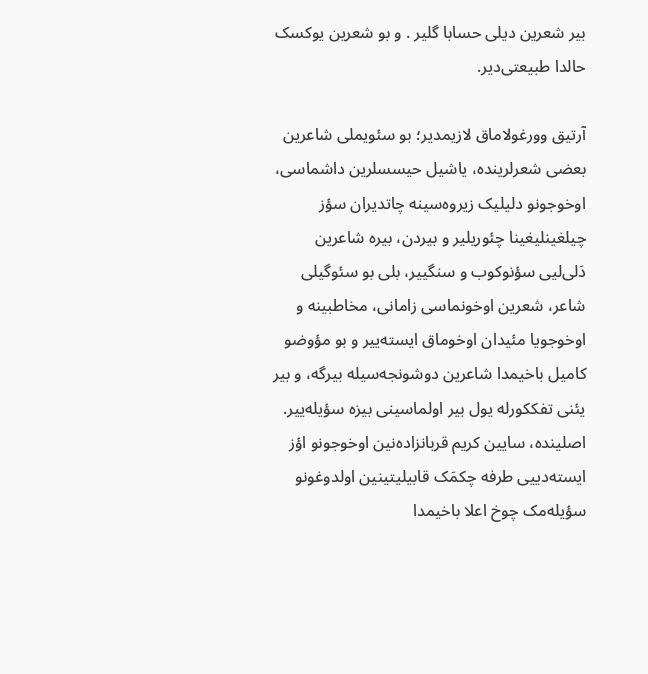بیر شعرین دیلی حسابا گلیر . و بو شعرین یوکسک حالدا طبیعتی‌دیر.

آرتیق وورغولاماق لازیمدیر؛ بو سئویملی شاعرین بعضی شعرلرینده، یاشیل حیسسلرین داشماسی، اوخوجونو دلیلیک زیروه‌سینه چاتدیران سؤز چیلغینلیغینا چئوریلیر و بیردن، بیره شاعرین دَلی‌لیی سؤنوکوب و سنگییر، بلی بو سئوگیلی شاعر، شعرین اوخونماسی زامانی، مخاطبینه و اوخوجویا مئیدان اوخوماق ایسته‌ییر و بو مؤوضو کامیل باخیمدا شاعرین دوشونجه‌سیله بیرگه، و بیر یئنی تفککورله یول بیر اولماسینی بیزه سؤیله‌ییر. اصلینده، سایین کریم قربانزاده‌نین اوخوجونو اؤز ایسته‌دییی طرفه چکمَک قابیلیتینین اولدوغونو سؤیله‌مک چوخ اعلا باخیمدا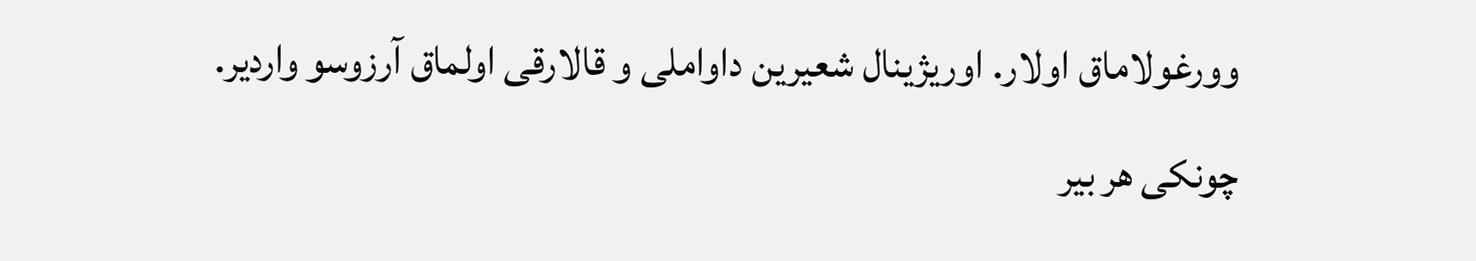وورغولاماق اولار. اوریژینال شعیرین داواملی و قالارقی اولماق آرزوسو واردیر. چونکی هر بیر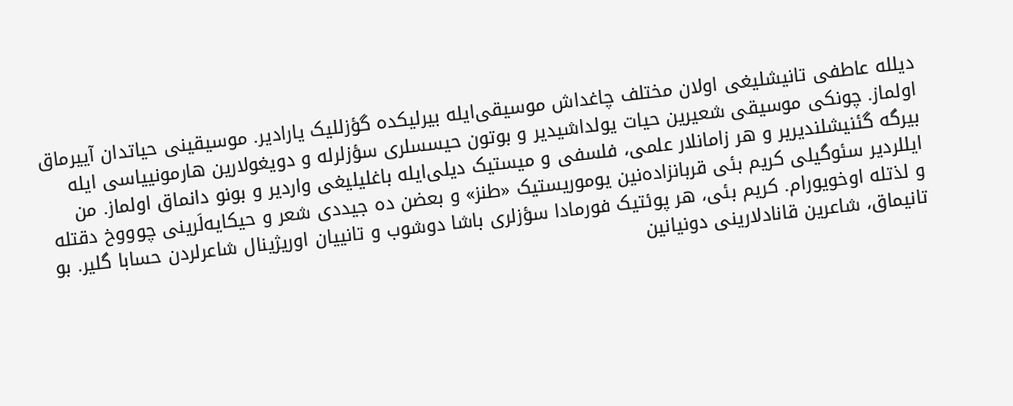دیلله عاطفی تانیشلیغی اولان مختلف چاغداش موسیقی‌ایله بیرلیکده گؤزللیک یارادیر. موسیقینی حیاتدان آییرماق اولماز. چونکی موسیقی شعیرین حیات یولداشیدیر و بوتون حیسسلری سؤزلرله و دویغولارین هارمونییاسی ایله بیرگه‌ گئنیشلندیریر و هر زامانلار علمی، فلسفی و میستیک دیلی‌ایله باغلیلیغی واردیر و بونو دانماق اولماز. من ایللردیر سئوگیلی کریم بئی قربانزاده‌نین یوموریستیک «طنز» و بعضن ده جیددی شعر و حیکایه‌لَرینی چوووخ دقتله و لذتله اوخویورام. کریم بئی، هر پوئتیک فورمادا سؤزلری باشا دوشوب و تانییان اوریژینال شاعرلردن حسابا گلیر. بو تانیماق، شاعرین قانادلارینی دونیانین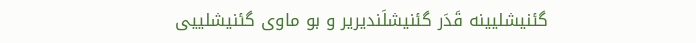گئنیشلیینه قَدَر گئنیشلَندیریر و بو ماوی گئنیشلییی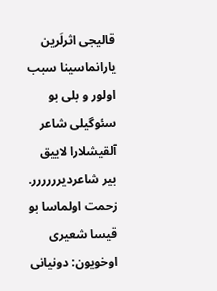قالیجی اثرلَرین یارانماسینا سبب اولور و بلی بو سئوگیلی شاعر آلقیشلارا لاییق بیر شاعردیرررررر. زحمت اولماسا بو قیسا شعیری اوخویون: دونیانی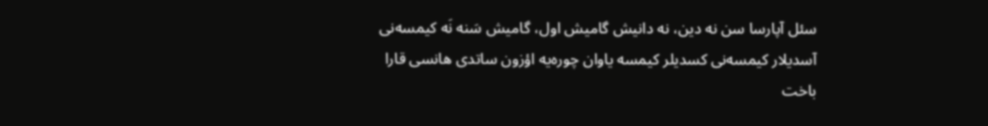سئل آپارسا سن نه دین، نه دانیش گامیش اول، گامیش سَنه نَه کیمسه‌نی آسدیلار کیمسه‌نی کسدیلر کیمسه یاوان چوره‌یه اؤزون ساتدی هانسی قارا باخت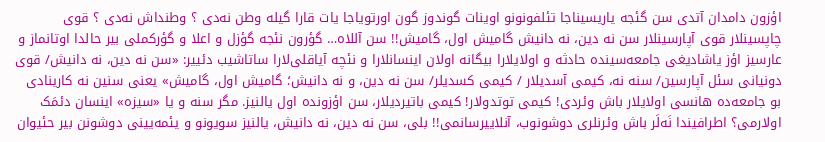اؤزون دامدان آتدی سن گئجه یاریسیناجا تئلفونونو اوینات گوندوز گون اورتویاجا یات قارا گیله وطن نه‌دی ؟ وطنداش نه‌دی ؟ قوی چاپسینلار قوی آپارسینلار سن نه دین، نه دانیش گامیش اول، گامیش!! سن آللاه… گؤرون نئجه‌ گؤزل و اعلا و گؤرکملی بیر حالدا اوتانماز و عارسیز اؤز یاشادیغی جامعه‌‌سینده حادثه‌‌ و اولایلارا بیگانه اولان اینسانلارا و نئچه آیاقلی‌لارا ساتاشیب دئییر: «سن نه دین، نه دانیش/ قوی دونیانی سئل آپارسین/ سنه نه، کیمی آسدیلار / کیمی کسدیلر/ سن نه دین، و نه دانیش؛ گامیش اول، گامیش» یعنی سنین نه کارینادی بو جامعه‌ده هانسی اولایلار باش وئردی! کیمی توتدولار! کیمی باتیردیلار، سن اؤزونده اول یالنیز. مگر سنه و یا «سیزه» اینسان دئمَک اولارمی؟ اطرافیندا نَه‌لَر باش وئرنلری دوشونوب، آنلاییرسانمی!! بلی، سن نه دین، نه دانیش، یالنیز سویونو و یئمه‌یینی دوشونن بیر حئیوان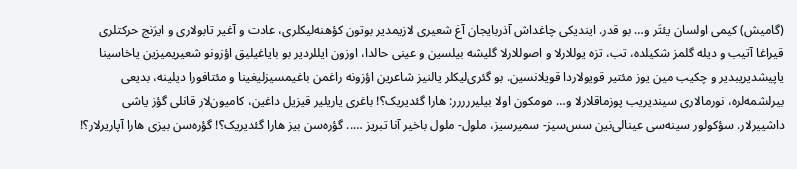(گامیش) کیمی اولسان یئتَر و… بو قدر. ایندیکی چاغداش آذربایجان آغ شعیری لازیمدیر بوتون کؤهنه‌لیکلری، عادت و آغیر تابولاری و ایرَنج حرکتلری قیراغا آتیب و دیله‌ گلمز شکیلده، تب، تزه یوللارلا و اصوللارلا گلیشه بیلسین و عینی حالدا، اوزون ایللردیر بو بایاغیلیق اؤزونو شعیریمیزین یاخاسینا یاپیشدیریبدیر و چکیب مین یوز مئتیر قویولاردا قویلانسین. بو گئری‌لیکلر یالنیز شاعرین اؤزونه راغمن باغیمسیزلیغینا و مئتافورا دیلینه، بدیعی بیرلشمه‌لره، نورمالاری سیندیریب پوزماقلارلا و… مومکون اولا بیلیررررر: هارا گئدیریک؟! باغری یاریلیر قیزیل داغین، کامیون‌لار قانلی گؤز یاشی داشییر‌لار. سؤکولور سینه‌سی عینالی‌نین سس‌سیز- سمیرسیز، ملول- ملول باخیر آنا تبریز ….. گؤره‌سن بیز هارا گئدیریک؟! گؤره‌سن بیزی هارا آپاریرلار؟!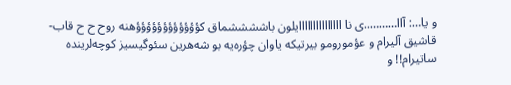و یا…: آاا………..ی نا ااااااااااااااایلون باششششماق کؤؤؤؤؤؤؤؤؤؤؤؤهنه روح ح ح قاب- قاشیق آلیرام و عؤمورومو بیرتیکه یاوان چؤره‌یه بو شه‌هرین سئوگیسیز کوچه‌لرینده ساتیرام!! و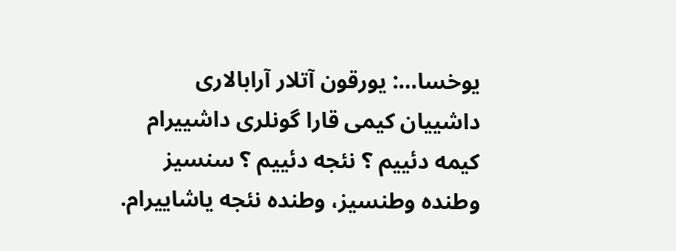یوخسا…: یورقون آتلار آرابالاری داشییان کیمی قارا گونلری داشییرام کیمه دئییم ؟ نئجه دئییم ؟ سنسیز وطنده وطنسیز، وطنده نئجه یاشاییرام.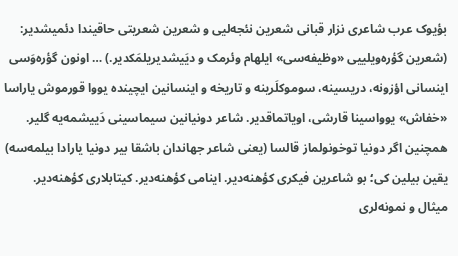بؤیوک عرب شاعری نزار قبانی شعرین نئجه‌لیی و شعرین شعریتی حاقیندا دئمیشدیر: (شعرین گؤره‌ویلییی «وظیفه‌سی» ایلهام وئرمک و دیَیشدیریلمَکدیر.) … اونون گؤره‌وَسی اینسانی اؤزونه، دریسینه، سوموکلَرینه و تاریخه و اینسانین ایچینده یووا قورموش یاراسا «خفاش» یوواسینا قارشی، اویاتماقدیر. شاعر دونیانین سیماسینی دَییشمه‌یه گلیر. همچنین اگر دونیا توخونولماز قالسا (یعنی شاعر جهاندان باشقا بیر دونیا یارادا بیلمه‌سه) یقین بیلین کی؛ بو شاعرین فیکری کؤهنه‌دیر. اینامی کؤهنه‌دیر. کیتابلاری کؤهنه‌دیر. میثال و نمونه‌لری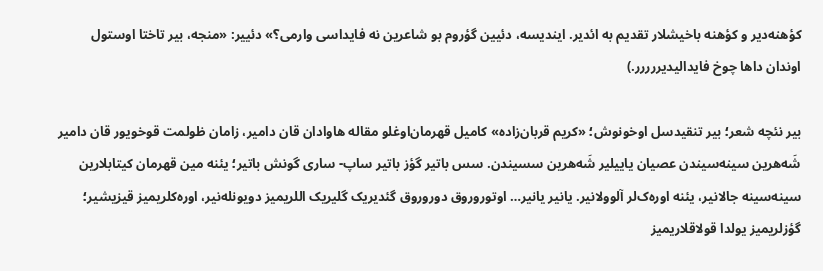کؤهنه‌‌دیر و کؤهنه باخیشلار تقدیم به ائدیر. ایندیسه، دئیین گؤروم بو شاعرین نه فایداسی وارمی؟» دئییر: «منجه، بیر تاختا اوستول اوندان داها چوخ فایدالیدیررررر.)

بیر نئچه شعر؛ بیر تنقیدسل اوخونوش؛ «کریم قربان‌زاده» کامیل قهرمان‌اوغلو مقاله‌ هاوادان قان دامیر، زامان ظولمت قوخویور قان دامیر شَه‌هرین سینه‌سیندن عصیان یاییلیر شَه‌هرین سسیندن. سس باتیر گؤز باتیر ساپ- ساری گونش باتیر؛ یئنه مین قهرمان کیتابلارین سینه‌سینه جالانیر، یئنه اوره‌ک‌لر آلوولانیر. یانیر یانیر… اوتوروروق دوروروق گئدیریک گلیریک اللریمیز دویونله‌نیر، اوره‌کلریمیز قیزیشیر؛ گؤزلریمیز یولدا قولاقلاریمیز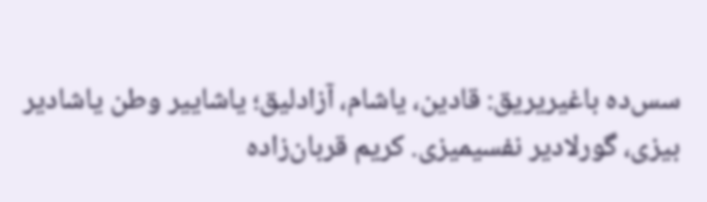سس‌ده باغیریریق: قادین، یاشام، آزادلیق؛ یاشاییر وطن یاشادیر بیزی، گورلادیر نفسیمیزی. کریم قربان‌زاده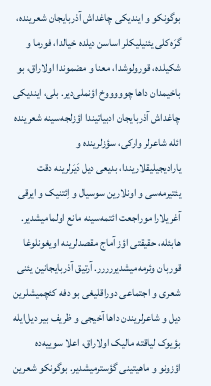بوگونکو و ایندیکی چاغداش آذربایجان شعرینده، گرَه‌کلی یئنیلیکلر اساسن دیلده خیالدا، فورما و شکیلده، قورولوشدا، معنا و مضموندا اولاراق، بو باخیمدان داها چوووووخ اؤنملی‌دیر. بلی، ایندیکی چاغداش آذربایجان ادبیاتیندا اؤزلجه‌سینه شعرینده ائله شاعرلر وارکی، سؤزلرینده و یارادیجیلیقلاریندا، بدیعی دیل دَیَرلرینه دقت یئتیرمه‌سی و اونلارین سوسیال و اِئتنیک و ایرقی آغریلارا موراجعت ائتمه‌سینه مانع اولمامیشدیر. هابئله، حقیقتی اؤز آماج مقصدلرینه اویغونلوغا قوربان وئرمه‌میشدیررررر. آرتیق آذربایجانین یئنی شعری و اجتماعی دوراقلیغی بو دفه‌ کئچمیشلرین دیل و شاعرلریندن داها آخیجی و ظریف بیر دیل‌ایله بؤیوک لیاقته مالیک اولاراق، اعلا سوییه‌ده اؤزونو و ماهیتینی گؤسترمیشدیر. بوگونکو شعرین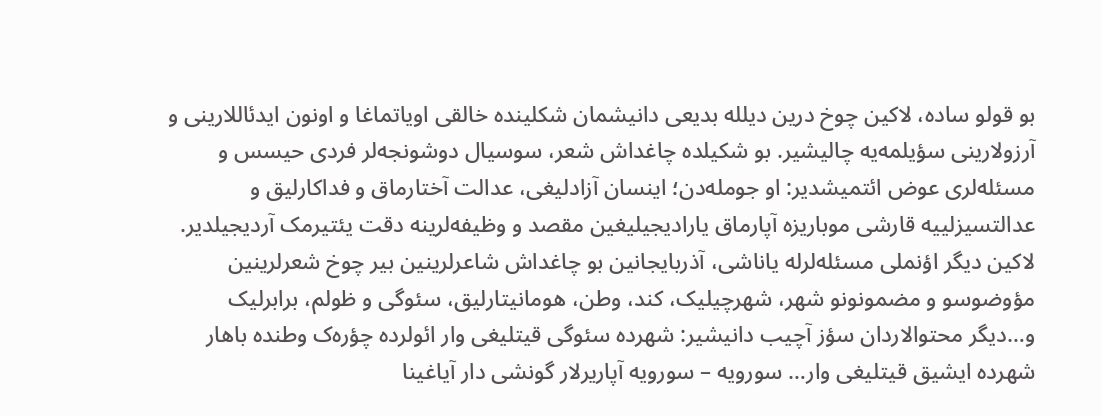بو قولو ساده‌، لاکین چوخ درین دیلله بدیعی دانیشمان شکلینده خالقی اویاتماغا و اونون ایدئاللارینی و آرزولارینی سؤیلمه‌یه چالیشیر. بو شکیلده چاغداش شعر، سوسیال دوشونجه‌لر فردی حیسس و مسئله‌لری عوض ائتمیشدیر: او جومله‌دن؛ اینسان آزادلیغی، عدالت آختارماق و فداکارلیق و عدالتسیزلییه قارشی موباریزه آپارماق یارادیجیلیغین مقصد و وظیفه‌‌لرینه دقت یئتیرمک آردیجیلدیر. لاکین دیگر اؤنملی مسئله‌لرله یاناشی، آذربایجانین بو چاغداش شاعرلرینین بیر چوخ شعرلرینین مؤوضوسو و مضمونونو شهر، شهرچیلیک، کند، وطن، هومانیتارلیق، سئوگی و ظولم، برابرلیک و…دیگر محتوالاردان سؤز آچیب دانیشیر: شهرده سئوگی قیتلیغی وار ائولرده چؤره‌ک وطنده باهار شهرده ایشیق قیتلیغی وار… سورویه – سورویه آپاریرلار گونشی دار آیاغینا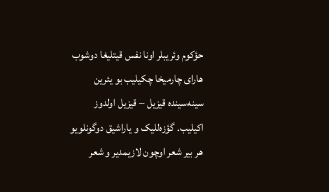حؤکوم وئریبلر اونا نفس قیتلیغا دوشوب هارای چارمیخا چکیلیب بو یئرین سینه‌سینده قیزیل – قیزیل اولدوز اکیلیب. گؤزه‌للیک و یاراشیق دوگونلویو هر بیر شعر اوچون لازیمدیر و شعر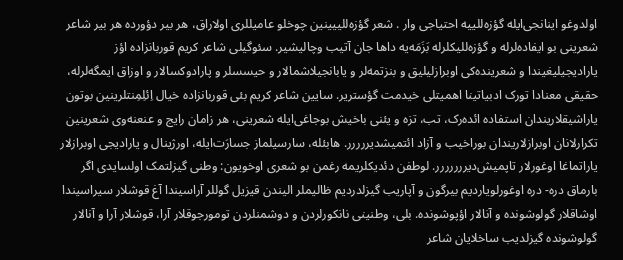اولدوغو اینانجی‌ایله گؤزه‌للییه احتیاجی وار . شعر گؤزه‌للییینین چوخلو عامیللری اولاراق، هر بیر دؤورده هر بیر شاعر شعرینی بو ایفاده‌لرله و گؤزه‌للیکلرله بَزَمَه‌یه داها جان آتیب وچالیشیر. سئوگیلی شاعر کریم قوربانزاده اؤز یارادیجیلیغیندا و شعرینده‌کی اوبرازلیلیق و بنزتمه‌لر و یابانجیلاشمالار و حیسسلر و پارادوکسالار و اوزاق ایمگه‌لرله، حقیقی معنادا تورک ادبیاتینا اهمیتلی خیدمت گؤستریر. سایین شاعر کریم بئی قوربانزاده خیال اِئلِمِنتلرینین بوتون یاراشیقلاریندان استفاده ائده‌رک، تب، تزه و یئنی باخیش بوجاغی‌ایله شعرینی، هر زامان رایج و عنعنه‌وی شعرینین تکرارلانان اوبرازلاریندان بوراخیب و آزاد ائتمیشدیررررر. هابئله، سارسیلماز جسارَت‌ایله، اورژینال و یارادیجی اوبرازلار یاراتماغا اوغورلار تاپمیش‌‌دیررررررر. لوطفن دئدیکلریمه رغمن بو شعری اوخویون: وطنی گیزلتمک اولسایدی اگر بارماق دره- دره اوغورلویاردیم بیرگون و آپاریب گیزلدردیم ظالیملر الیندن قیزیل گوللر آراسیندا آغ قوشلار سیراسیندا اوشاقلار گولوشونده و آنالار اؤپوشونده. بلی، وطنینی نانکورلردن و دوشمنلردن تومورجوقلار آرا، قوشلار آرا و آنالار گولوشونده گیزلدیب ساخلایان شاعر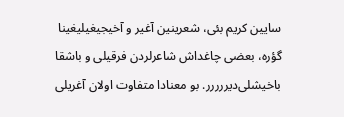سایین کریم بئی، شعرینین آغیر و آخیجیغیلیغینا گؤره، بعضی چاغداش شاعرلردن فرقیلی و باشقا باخیشلی‌دیررررر. بو معنادا متفاوت اولان آغریلی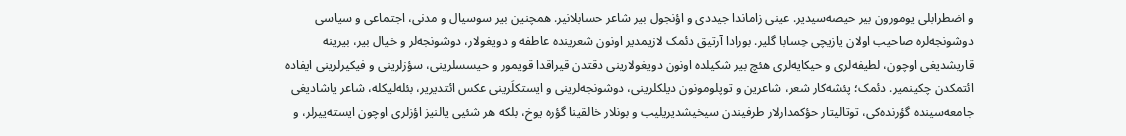و اضطرابلی یومورون بیر حیصه‌‌سیدیر. عینی زاماندا جیددی و اؤنجول بیر شاعر حسابلانیر. همچنین بیر سوسیال و مدنی، اجتماعی و سیاسی دوشونجه‌لره صاحیب اولان یازیچی حِسابا گلیر. بورادا آرتیق دئمک لازیمدیر اونون شعرینده عاطفه و دویغولار، دوشونجه‌لر و خیال بیر، بیرینه قاریشدیغی اوچون، لطیفه‌‌لری و حیکایه‌لری هئچ بیر شکیلده اونون دویغولارینی دقتدن قیراقدا قویمور و حیسسلرینی، سؤزلرینی و فیکیرلرینی ایفاده ائتمکدن چکینمیر. دئمک؛ پئشه‌کار شعر، شاعرین و توپلومونون دیلکلرینی، دوشونجه‌لرینی و ایستکلَرینی عکس ائتدیریر، بئله‌لیکله، شاعر یاشادیغی جامعه‌‌سینده گؤرنده‌کی، توتالیتار حؤکمدارلار طرفیندن سیخیشدیریلیب و بونلار خالقینا گؤره یوخ، بلکه هر شئیی یالنیز اؤزلری اوچون ایسته‌ییرلر، و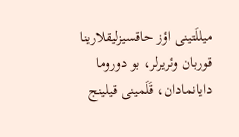میللَتینی اؤز حاقسیزلیقلارینا قوربان وئریرلر، بو دوروما دایانمادان، قَلَمینی قیلینج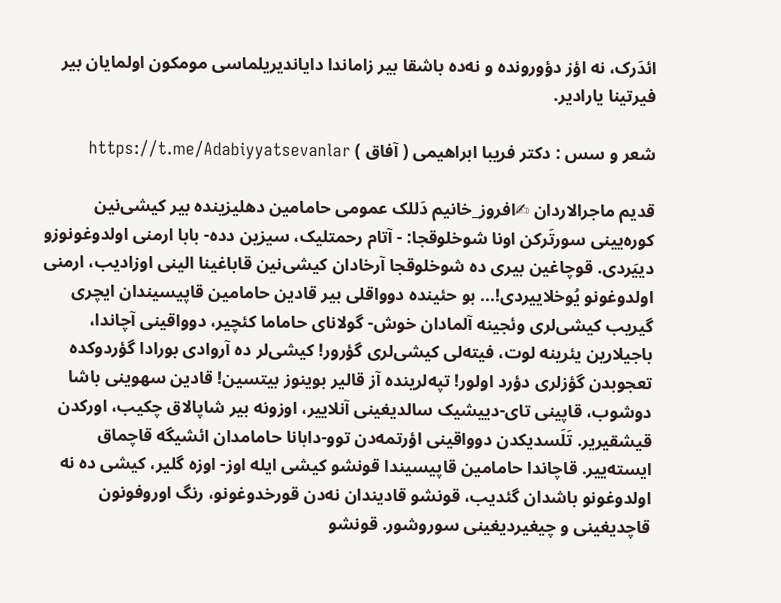ائدَرک، نه اؤز دؤورونده و نه‌ده باشقا بیر زاماندا دایاندیریلماسی مومکون اولمایان بیر فیرتینا یارادیر.

شعر و سس : دکتر فریبا ابراهیمی ( آفاق ) https://t.me/Adabiyyatsevanlar

قدیم ماجرالاردان ✍افروز_خانیم دَللک عمومی حامامین دهلیزینده بیر کیشی‌نین کوره‌یینی سورتَرکن اونا شوخلوقجا: - آتام رحمتلیک، سیزین دده- بابا ارمنی اولدوغونوزو دییَردی. قوچاغین بیری ده شوخلوقجا آرخادان کیشی‌نین قاباغینا الینی اوزادیب، ارمنی اولدوغونو یُوخلاییردی!... بو حئینده دوواقلی بیر قادین حامامین قاپیسیندان ایچری گیریب کیشی‌لری وئجینه آلمادان خوش- گولانای حاماما کئچیر، دوواقینی آچاندا، باجیلارین یئرینه لوت، فیته‌لی کیشی‌لری گؤرور! کیشی‌لر ده آروادی بورادا گؤردوکده تعجوبدن گؤزلری دؤرد اولور! تپه‌لرینده آز قالیر بوینوز بیتسین! قادین سهوینی باشا دوشوب، قاپینی تای-دییشیک سالدیغینی آنلاییر، اوزونه بیر شاپالاق چکیب، اورکدن قیشقیریر. تَلَسدیکدن دوواقینی اؤرتمه‌دن توو-دابانا حامامدان ائشیگه قاچماق ایسته‌ییر. قاچاندا حامامین قاپیسیندا قونشو کیشی ایله اوز- اوزه گلیر، کیشی‌ ده نه اولدوغونو باشدان گئدیب، قونشو قادیندان نه‌دن قورخدوغونو، رنگ اوروفونون قاچدیغینی و چیغیردیغینی سوروشور. قونشو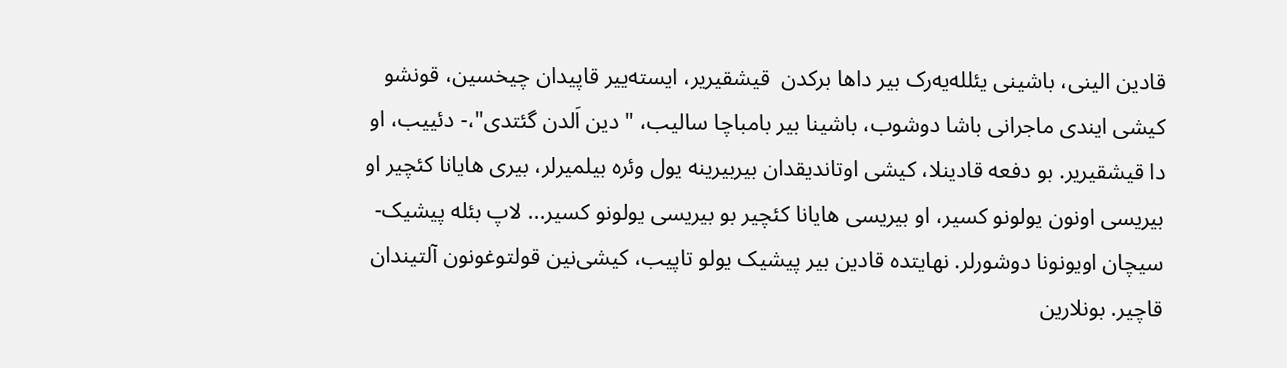قادین الینی، باشینی یئلله‌یه‌رک بیر داها برکدن  قیشقیریر، ایسته‌ییر قاپیدان چیخسین، قونشو کیشی ایندی ماجرانی باشا دوشوب، باشینا بیر بامباچا سالیب، " دین اَلدن گئتدی"،- دئییب، او دا قیشقیریر. بو دفعه قادینلا، کیشی اوتاندیقدان بیربیرینه یول وئره بیلمیرلر، بیری هایانا کئچیر او بیریسی اونون یولونو کسیر، او بیریسی هایانا کئچیر بو بیریسی یولونو کسیر... لاپ بئله پیشیک- سیچان اویونونا دوشورلر. نهایتده قادین بیر پیشیک یولو تاپیب، کیشی‌نین قولتوغونون آلتیندان قاچیر. بونلارین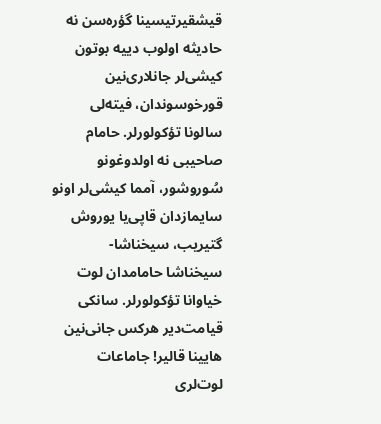قیشقیرتیسینا گؤره‌سن نه حادیثه اولوب دییه بوتون کیشی‌لر جانلاری‌نین قورخوسوندان، فیته‌لی سالونا تؤکولورلر. حامام صاحیبی نه اولدوغونو سُوروشور، آمما کیشی‌لر اونو سایمازدان قاپی‌یا یوروش گتیریب، سیخناشا- سیخناشا حامامدان لوت خیاوانا تؤکولورلر. سانکی قیامت‌دیر هرکس جانی‌نین هایینا قالیر! جاماعات لوت‌لری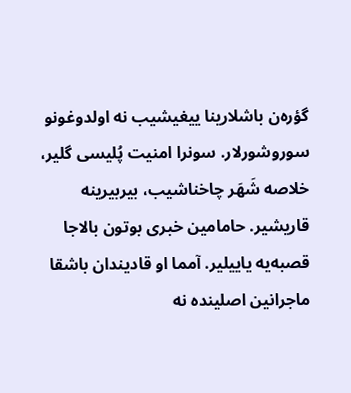گؤره‌ن باشلارینا ییغیشیب نه اولدوغونو سوروشورلار. سونرا امنیت پُلیسی گلیر، خلاصه شَهَر چاخناشیب، بیربیرینه قاریشیر. حامامین خبری بوتون بالاجا قصبه‌یه یاییلیر. آمما او قادیندان باشقا ماجرانین اصلینده نه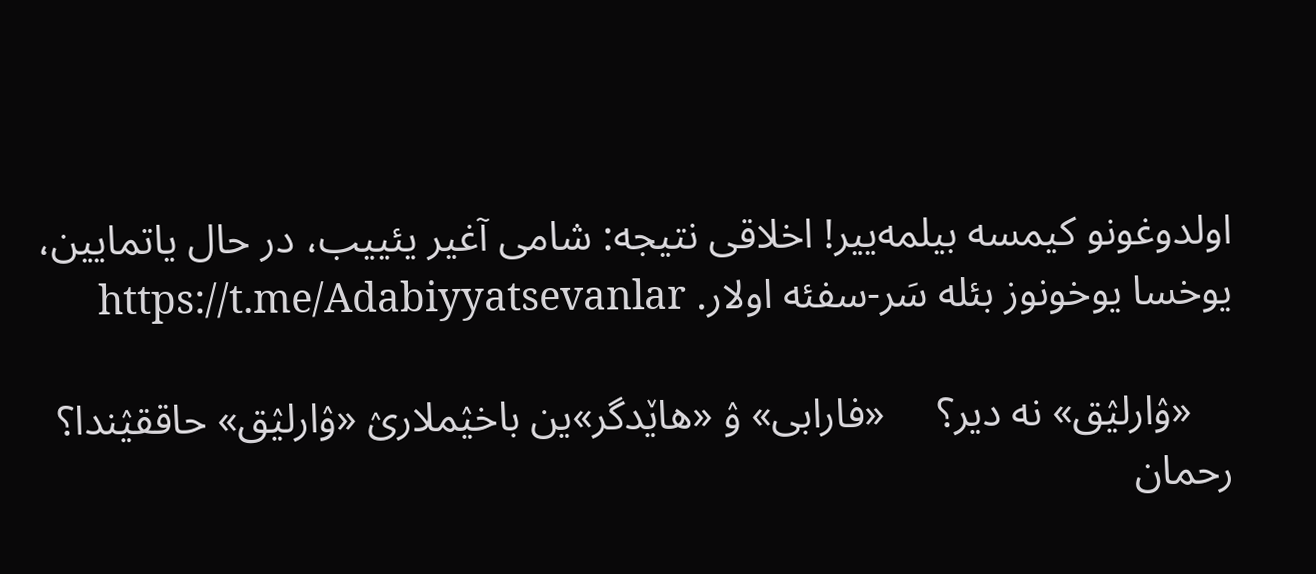اولدوغونو کیمسه بیلمه‌ییر! اخلاقی نتیجه: شامی آغیر یئییب، در حال یاتمایین، یوخسا یوخونوز بئله سَر-سفئه اولار. https://t.me/Adabiyyatsevanlar

    «ۉارلؽق» نه دیر؟     «فارابی» ۉ «هاێدگر»ین باخؽملارؽ «ۉارلؽق» حاققؽندا؟     رحمان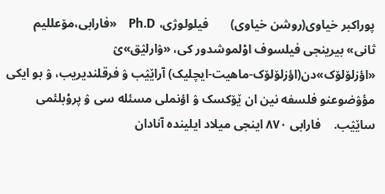پوراکبر خیاوی(روشن خیاوی)       فیلولوژی، Ph.D    «فارابی،مۆعللیم ثانی» بیرینجی فیلسوف اوْلموشدور کی، «ۉارلؽق»ؽ «اؤزلۆلۆک»دن(اؤزلۆلۆک-ماهیت-ایچلیک) آراێؽب ۉ فرقلندیریب، ۉ بو ایکی مؤۉضوعنو فلسفه نین ان ێۆکسک ۉ اؤنملی مسئله سی ۉ پروْبلئمی ساێؽب.    فارابی ۸۷۰ اینجی میلاد ایلینده آنادان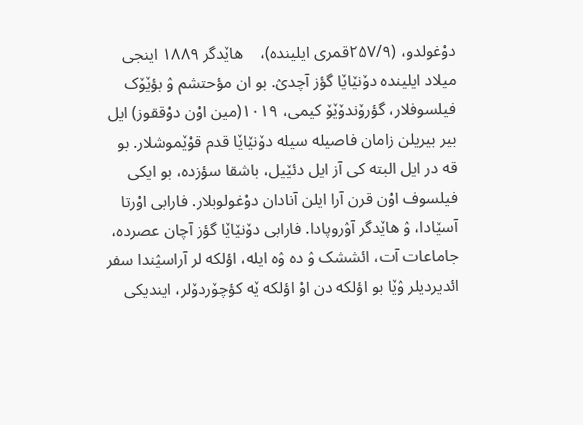دوْغولدو، (۲۵۷/۹قمری ایلینده)،    هاێدگر ۱۸۸۹ اینجی میلاد ایلینده دۆنێاێا گؤز آچدؽ. بو ان مؤحتشم ۉ بؤێۆک فیلسوفلار، گؤرۆندۆێۆ کیمی، ۱۰۱۹(مین اوْن دوْققوز) ایل بیر بیریلن زامان فاصیله سیله دۆنێاێا قدم قوْێموشلار. بو قه در ایل البته کی آز ایل دئێیل، باشقا سؤزده، بو ایکی فیلسوف اوْن قرن آرا ایلن آنادان دوْغولوبلار. فارابی اوْرتا آسێادا، ۉ هاێدگر آۉروپادا. فارابی دۆنێاێا گؤز آچان عصرده، جاماعات آت، ائششک ۉ ده ۉه ایله، اؤلکه لر آراسؽندا سفر ائدیردیلر ۉێا بو اؤلکه دن اوْ اؤلکه ێه کؤچۆردۆلر، ایندیکی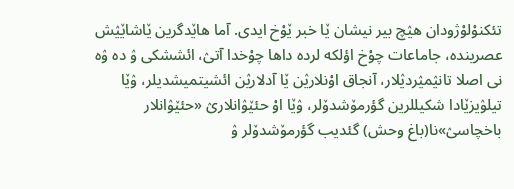تئکنوْلوْژودان هؽچ بیر نیشان ێا خبر ێوْخ ایدی. آما هاێدگرین ێاشاێؽش عصرینده، جاماعات چوْخ اؤلکه لرده داها چوْخدا آتؽ، ائششکی ۉ ده ۉه نی اصلا تانؽمؽردؽلار، آنجاق اوْنلارؽن ێا آدلارؽن ائشیتمیشدیلر، ۉێا تیلۉیزێادا شکیللرین گؤرمۆشدۆلر، ۉێا اوْ حئێۉانلارؽ «حئێۉانلار باخچاسؽ»نا(باغ وحش) گئدیب گؤرمۆشدۆلر ۉ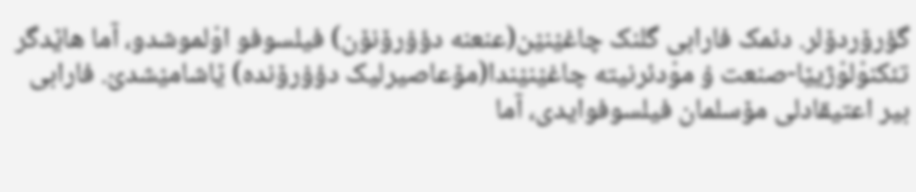گؤرۆردۆلر. دئمک فارابی گلنک چاغؽنؽن(عنعنه دؤۉرۆنۆن) فیلسوفو اوْلموشدو، آما هاێدگر تئکنوْلوْژیێا-صنعت ۉ موْدئرنیته چاغؽنؽندا(مۆعاصیرلیک دؤۉرۆنده) ێاشامؽشدؽ. فارابی بیر اعتیقادلی مۆسلمان فیلسوفوایدی، آما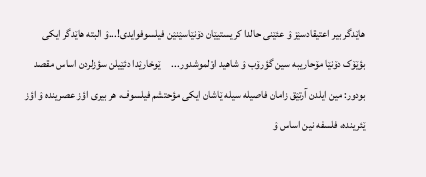هاێدگر بیر اعتیقادسؽز ۉ عئێنی حالدا کریستیێان دۆنێاسؽنؽن فیلسوفوایدی!...ۉ البته هاێدگر ایکی بؤێۆک دۆنێا مۆحاریبه سین گؤرۆب ۉ شاهید اوْلموشدور...     ێوخارؽدا دئێیلن سؤزلردن اساس مقصد بودور: مین ایلدن آرتؽق زامان فاصیله سیله ێاشان ایکی مؤحتشم فیلسوف، هر بیری اؤز عصرینده ۉ اؤز ێئرینده، فلسفه نین اساس ۉ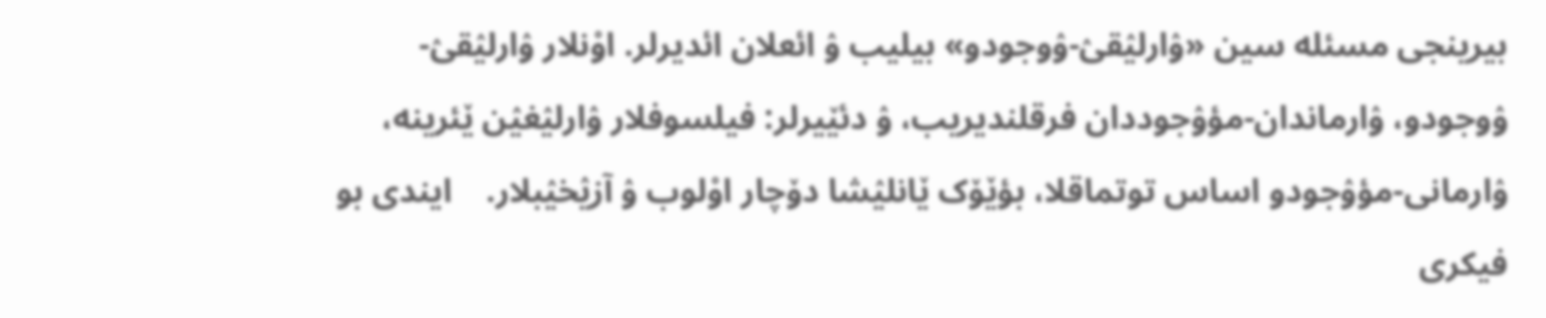بیرینجی مسئله سین «ۉارلؽقؽ-ۉوجودو» بیلیب ۉ ائعلان ائدیرلر. اوْنلار ۉارلؽقؽ- ۉوجودو، ۉارماندان-مؤۉجوددان فرقلندیریب، ۉ دئێیرلر: فیلسوفلار ۉارلؽغؽن ێئرینه، ۉارمانی-مؤۉجودو اساس توتماقلا، بؤێۆک ێانلؽشا دۆچار اوْلوب ۉ آزؽخؽبلار.    ایندی بو فیکری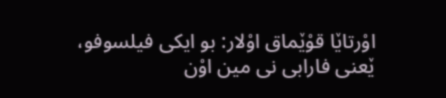اوْرتاێا قوْێماق اوْلار: بو ایکی فیلسوفو، ێعنی فارابی نی مین اوْن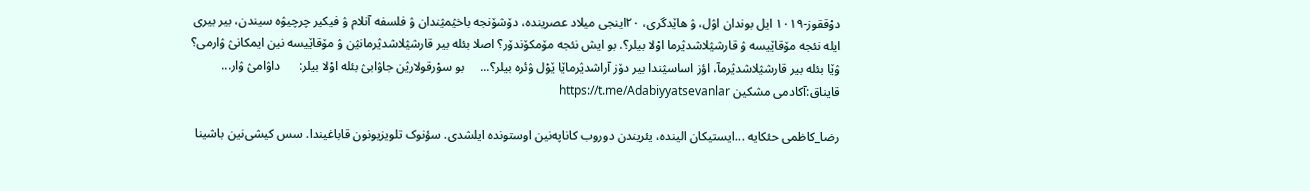دوْققوز-۱۰۱۹ ایل بوندان اۉل، ۉ هاێدگری، ۲۰اینجی میلاد عصرینده، دۆشۆنجه باخؽمؽندان ۉ فلسفه آنلام ۉ فیکیر چرچیۉه سیندن، بیر بیری ایله نئجه مۆقاێیسه ۉ قارشؽلاشدؽرما اوْلا بیلر؟. بو ایش نئجه مۆمکۆندۆر؟ اصلا بئله بیر قارشؽلاشدؽرمانؽن ۉ مۆقاێیسه نین ایمکانؽ ۉارمی؟ ۉێا بئله بیر قارشؽلاشدؽرمآ، اؤز اساسؽندا بیر دۆز آراشدؽرماێا ێوْل ۉئره بیلر؟...     بو سوْرقولارؽن جاۉابؽ بئله اوْلا بیلر:      داۉامؽ ۉار... قایناق:آکادمی مشکین https://t.me/Adabiyyatsevanlar

رضا_کاظمی حئکایه ...ایستیکان الینده، یئریندن دوروب کاناپه‌نین اوستونده ایلشدی. سؤنوک تلویزیونون قاباغیندا. سس کیشی‌نین باشینا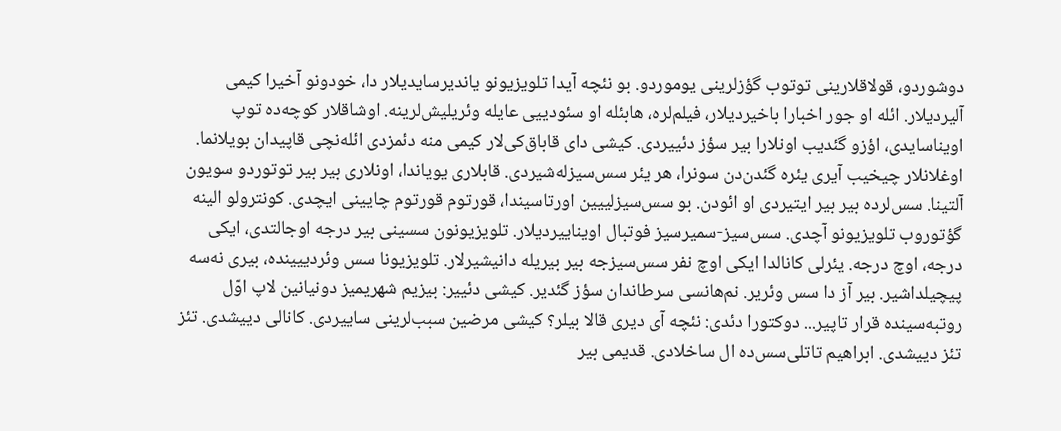دوشوردو، قولاقلارینی توتوب گؤزلرینی یوموردو. بو نئچه آیدا تلویزیونو یاندیرسایدیلار دا، خودونو آخیرا کیمی آلیردیلار. ائله او جور اخبارا باخیردیلار، فیلم‌لره، هابئله او سئودییی عایله وئریلیش‌لرینه. اوشاقلار کوچه‌ده توپ اویناسایدی، اؤزو گئدیب اونلارا بیر سؤز دئییردی. کیشی دای قاباق‌کی‌لار کیمی منه دئمزدی ائله‌نچی قاپیدان بویلانما. اوغلانلار چیخیب آیری یئره گئدن‌دن سونرا، هر یئر سس‌سیزله‌شیردی. قابلاری یویاندا، اونلاری بیر بیر توتوردو سویون آلتینا. سس‌لرده بیر بیر ایتیردی او ائودن. بو سس‌سیزلییین اورتاسیندا، قورتوم قورتوم چایینی ایچدی. کونترولو الینه گؤتوروب تلویزیونو آچدی. سس‌سیز-سمیرسیز فوتبال اویناییردیلار. تلویزیونون سسینی بیر درجه اوجالتدی، ایکی درجه، اوچ درجه. یئرلی کانالدا ایکی اوچ نفر سس‌سیزجه بیر بیریله دانیشیرلار. تلویزیونا سس وئردییینده، بیری نه‌سه پیچیلداشیر. بیر آز دا سس وئریر. نم‌هانسی سرطاندان سؤز گئدیر. کیشی دئییر: بیزیم شهریمیز دونیانین لاپ اوّل روتبه‌سینده قرار تاپیر... دوکتورا دئدی: نئچه آی دیری قالا بیلر؟ کیشی مرضین سبب‌لرینی ساییردی. کانالی دییشدی. تئز تئز دییشدی. ابراهیم تاتلی‌سس‌ده ال ساخلادی. قدیمی بیر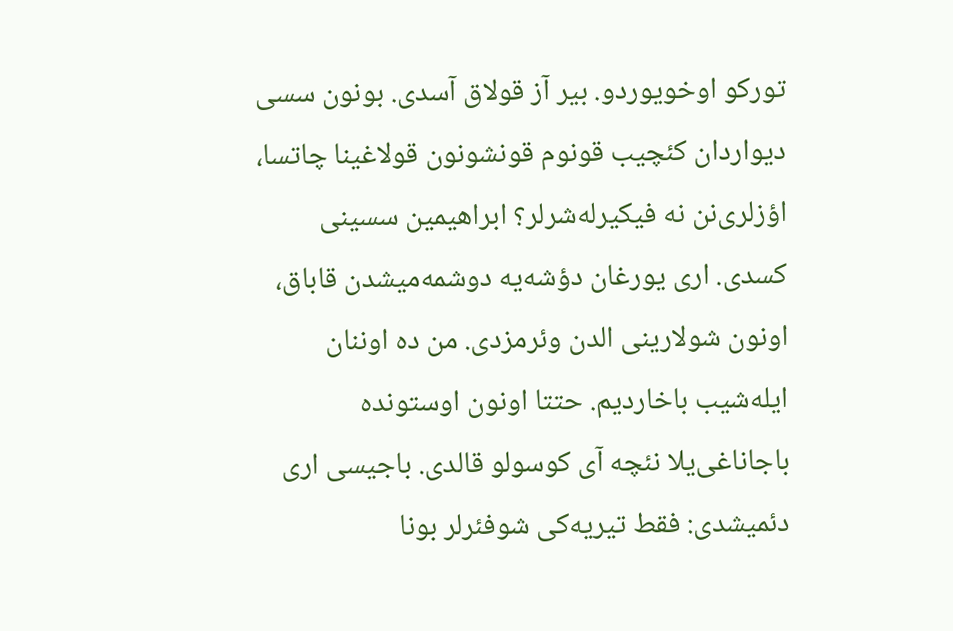تورکو اوخویوردو. بیر آز قولاق آسدی. بونون سسی دیواردان کئچیب قونوم قونشونون قولاغینا چاتسا، اؤزلری‌نن نه فیکیرله‌شرلر؟ ابراهیمین سسینی کسدی. اری یورغان دؤشه‌یه دوشمه‌میشدن قاباق، اونون شولارینی الدن وئرمزدی. من ده اوننان ایله‌شیب باخاردیم. حتتا اونون اوستونده باجاناغی‌یلا نئچه آی کوسولو قالدی. باجیسی اری دئمیشدی: فقط تیریه‌کی شوفئرلر بونا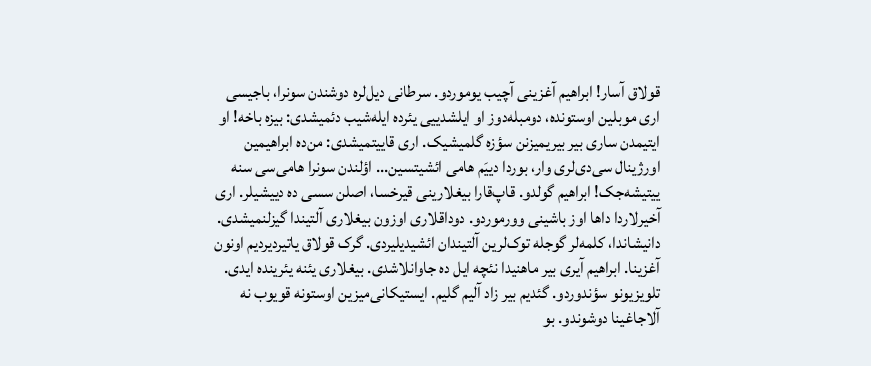قولاق آسار! ابراهیم آغزینی آچیب یوموردو. سرطانی دیل‌لره دوشندن سونرا، باجیسی اری موبلین اوستونده، دومبله‌دوز او ایلشدییی یئرده ایله‌شیب دئمیشدی: بیزه باخه! او ایتیمدن ساری بیر بیریمیزنن سؤزه گلمیشیک. اری قاییتمیشدی: من‌ده ابراهیمین اورژینال سی‌دی‌لری وار، بوردا دییَم هامی ائشیتسین... اؤلندن سونرا هامی‌سی سنه یيتیشه‌جک! ابراهیم گولدو. قاپ‌قارا بیغلارینی قیرخسا، اصلن سسی ده دییشیلر. اری آخیرلاردا داها اوز باشینی وورموردو. دوداقلاری اوزون بیغلاری آلتیندا گیزلنمیشدی. دانیشاندا، کلمه‌لر گوجله توک‌لرین آلتیندان ائشیدیلیردی. گرک قولاق یاتیردیردیم اونون آغزینا. ابراهیم آیری بیر ماهنیدا نئچه ایل ده جاوانلاشدی. بیغلاری یئنه یئرینده ایدی. تلویزیونو سؤندوردو. گئدیم بیر زاد آلیم گلیم. ایستیکانی‌میزین اوستونه قویوب نه آلاجاغینا دوشوندو. بو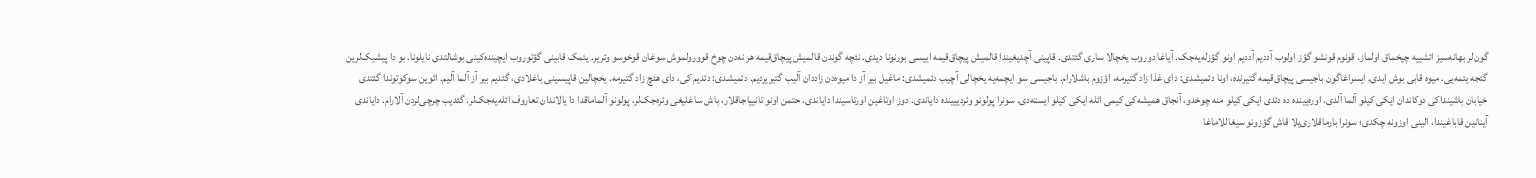گون‌لر بهانه‌سیز ائشییه چیخماق اولماز. قونوم قونشو گؤز اولوب آددیم آددیم اونو گؤزله‌یه‌جک. آیاغا دوروب یخچالا ساری گئتدی. قاپینی آچدیغیندا قالمیش پیچاق‌قیمه اییسی بورنونا دیدی. نئچه گوندن قالمیش پیچاق‌قیمه هر نه‌دن چوخ قوورولموش سوغان قوخوسو وئریر. یئمک قابینی گؤتوروب ایچینده‌کینی بوشالتدی نایلونا. بو دا پیشیک‌لرین گئجه یئمه‌یی. میوه قابی بوش ایدی. ایسراغاگون باجیسی پیچاق‌قیمه گتیرنده، اونا دئمیشدی: دای غذا زاد گتیرمه، اؤزوم باشلارام. باجیسی سو ایچمه‌یه یخچالی آچیب دئمیشدی: ماغیل بیر آز دا میوه‌دن زاددان آلیب گتیریردیم. دئمیشدی: دئدیم کی، دای هئچ زاد گتیرمه. یخچالین قاپیسینی باغلادی، گئدیم بیر آز آلما آلیم. ائوین سوکوتوندا گئتدی خیابان باشینداکی دوکاندان ایکی کیلو آلما آلدی. اوره‌یینده ده دئدی ایکی کیلو منه چوخدو، آنجاق همیشه‌کی کیمی ائله ایکی کیلو ایسته‌دی. سونرا پولونو وئردییینده دایاندی. دوز اوتاغین اورتاسیندا دایاندی. حتمن اونو تانییاجاقلار، باش ساغلیغی وئره‌جک‌لر، پولونو آلماماقدا دا یالاندان تعاروف ائله‌یه‌جک‌لر. گئدیب چرچی‌لردن آلارام. دایاندی آینانین قاباغیندا، الینی اوزونه چکدی؛ سونرا بارماقلاری‌یلا قاش گؤزونو سیغاللاماغا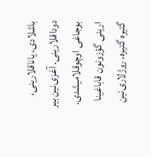باشلادی، یاناقلارینی، دوداقلارینی. آغزی‌نین بیر بوجاغی اوچوقلامیشدی. ارینی گؤزونون قاباغینا گتیره گتیره، روژلاری‌نین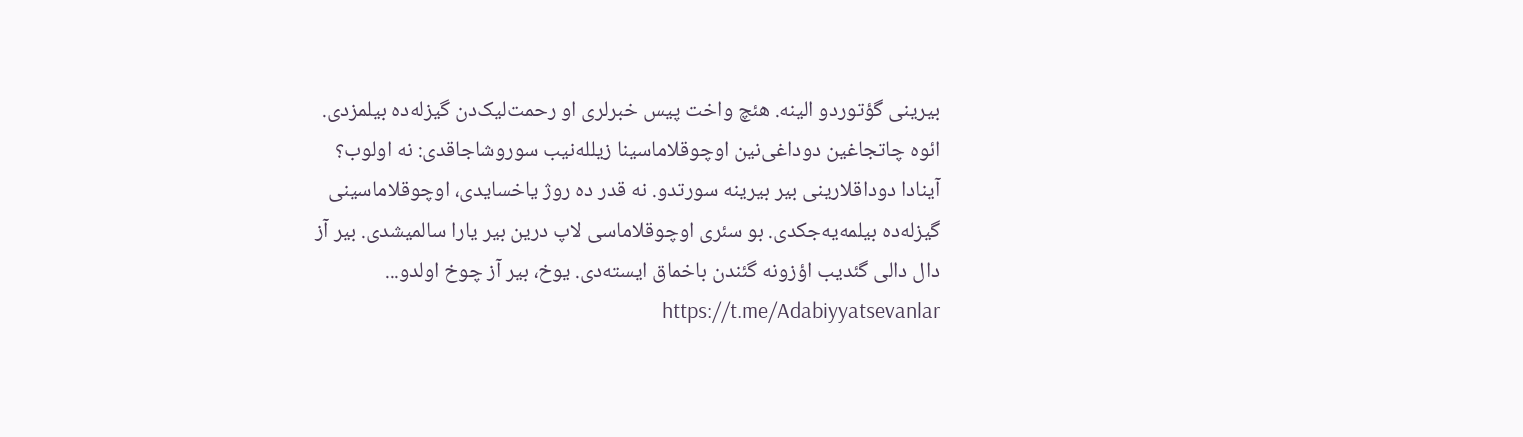بیرینی گؤتوردو الینه. هئچ واخت پیس خبرلری او رحمت‌لیک‌دن گیزله‌ده بیلمزدی. ائوه چاتجاغین دوداغی‌نین اوچوقلاماسینا زیلله‌نیب سوروشاجاقدی: نه اولوب؟ آینادا دوداقلارینی بیر بیرینه سورتدو. نه قدر ده روژ یاخسایدی، اوچوقلاماسینی گیزله‌ده بیلمه‌یه‌جکدی. بو سئری اوچوقلاماسی لاپ درین بیر یارا سالمیشدی. بیر آز دال دالی گئدیب اؤزونه گئندن باخماق ایسته‌دی. یوخ، بیر آز چوخ اولدو... https://t.me/Adabiyyatsevanlar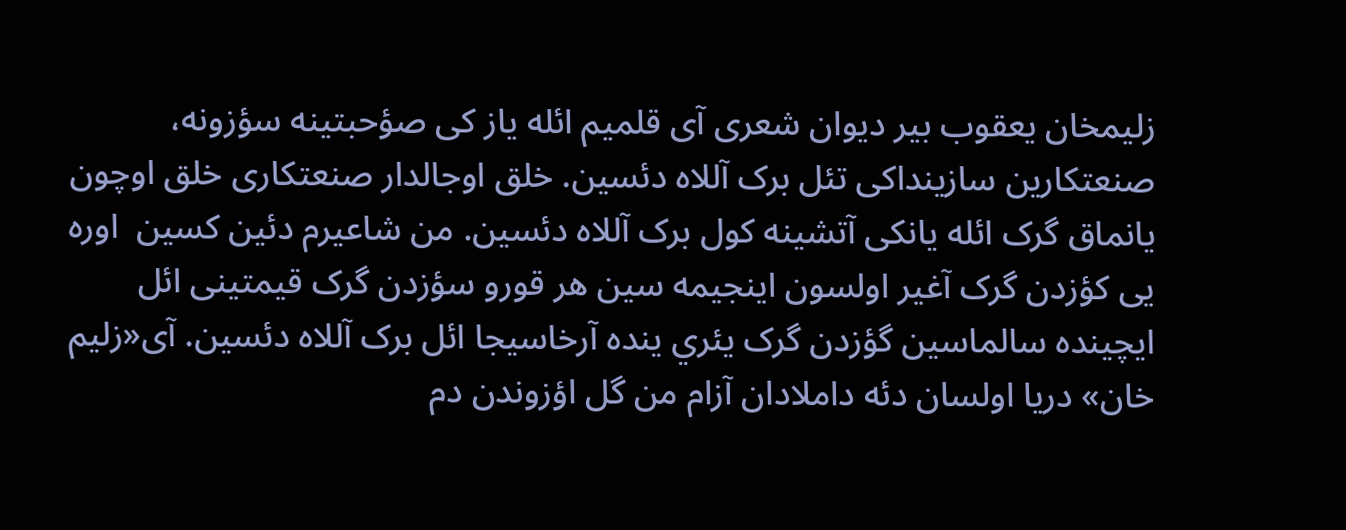زليمخان يعقوب بیر دیوان شعری آی قلمیم ائله یاز کی صؤحبتینه سؤزونه، صنعتکارین سازینداکی تئل برک آللاه دئسین. خلق اوجالدار صنعتکاری خلق اوچون یانماق گرک ائله یانکی آتشینه کول برک آللاه دئسین. من شاعیرم دئین کسین  اوره یی کؤزدن گرک آغیر اولسون اینجیمه سین هر قورو سؤزدن گرک قیمتینی ائل ایچینده سالماسین گؤزدن گرک یئري ینده آرخاسیجا ائل برک آللاه دئسین. آی«زلیم خان» دریا اولسان دئه داملادان آزام من گل اؤزوندن دم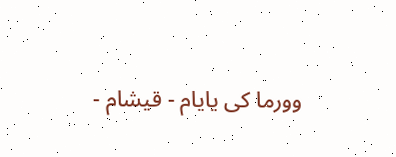وورما کی یایام - قیشام -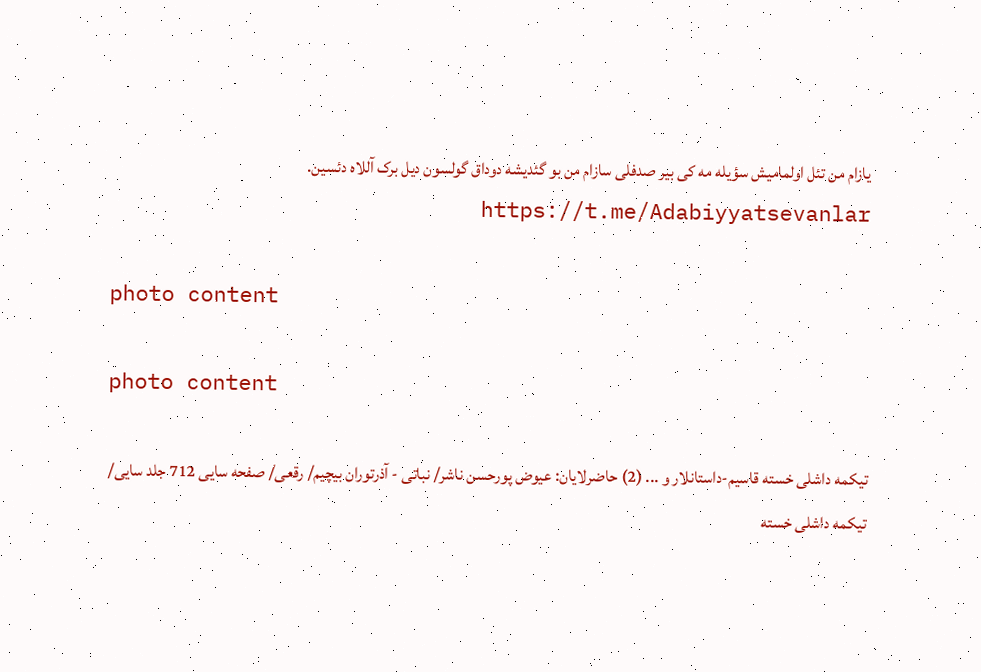یازام من تئل اولمامیش سؤیله مه کی بیر صدفلی سازام من بو گئدیشه دوداق گولسون دیل برک آللاه دئسین. https://t.me/Adabiyyatsevanlar

photo content

photo content

تیکمه داشلی خسته قاسیم-داستانلار و ... (2) حاضرلایان: عیوض پورحسن ناشر/ نباتی - آذرتوران بیچیم/ رقعی/ صفحه سایی 712 جلد سایی/
تیکمه داشلی خسته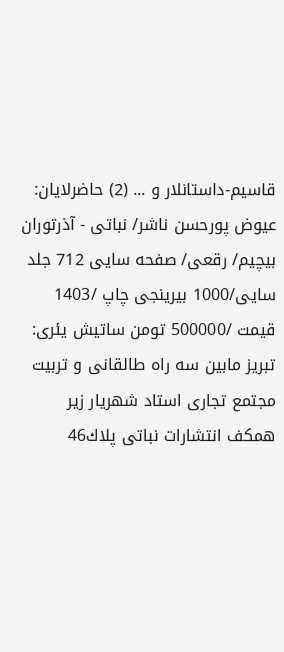قاسیم-داستانلار و ... (2) حاضرلایان: عیوض پورحسن ناشر/ نباتی - آذرتوران بیچیم/ رقعی/ صفحه سایی 712 جلد سایی/1000 بیرینجی چاپ /1403 قیمت /500000 تومن ساتیش یئری: تبریز مابین سه راه طالقانی و تربیت مجتمع تجاری استاد شهریار زیر همکف انتشارات نباتی پلاك46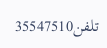تلفن35547510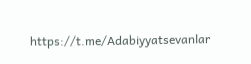https://t.me/Adabiyyatsevanlar